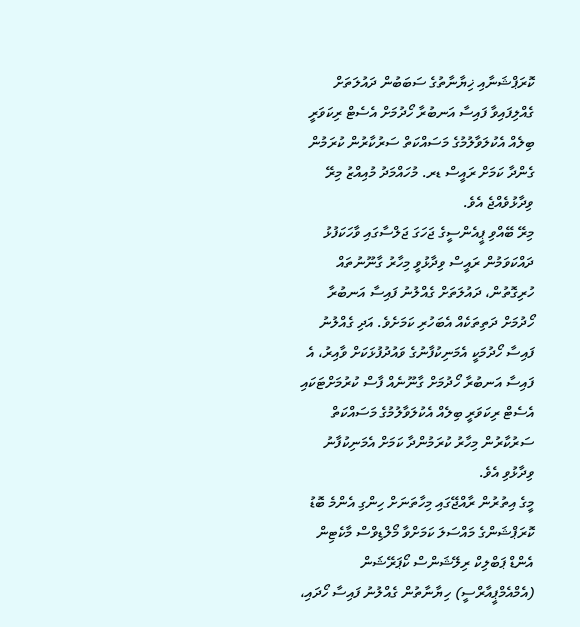ކޮރަޕްޝަނާއި ޚިޔާނާތުގެ ސަބަބުން ދައުލަތަށް ގެއްލިފައިވާ ފައިސާ އަނބުރާ ހޯދުމަށް އެސެޓް ރިކަވަރީ ބިލެއް އެކުލަވާލުމުގެ މަސައްކަތް ސަރުކާރުން ކުރަމުން ގެންދާ ކަމަށް ރައީސް ޑރ. މުހައްމަދު މުއިއްޒު މިރޭ ވިދާޅުވެއްޖެ އެވެ.
މިރޭ ބޭއްވި ޕީއެންސީގެ ޖަހަގަ ޖަލްސާގައި ވާހަކަފުޅު ދައްކަވަމުން ރައީސް ވިދާޅުވީ މިހާރު ގާނޫނުތައް ހުރިގޮތުން، ދައުލަތަށް ގެއްލުނު ފައިސާ އަނބުރާ ހޯދުމަށް ދަތިތަކެއް އެބަހުރި ކަމަށެވެ. އަދި ގެއްލުނު ފައިސާ ހޯދުމަކީ އެމަނިކުފާނުގެ ވައުދުފުޅަކަށް ވާއިރު، އެ ފައިސާ އަނބުރާ ހޯދުމަށް ގާނޫނެއް ފާސް ކުރުމަށްޓަކައި އެސެޓް ރިކަވަރީ ބިލެއް އެކުލަވާލުމުގެ މަސައްކަތް ސަރުކާރުން މިހާރު ކުރަމުންދާ ކަމަށް އެމަނިކުފާނު ވިދާޅުވި އެވެ.
މީގެ އިތުރުން ރާއްޖޭގައި މިހާތަނަށް ހިންގި އެންމެ ބޮޑު ކޮރަޕްޝަންގެ މައްސަލަ ކަމަށްވާ މޯލްޑިވްސް މާކެޓިން އެންޑް ޕަބްލިކް ރިލޭޝަންސް ކޯޕަރޭޝަން (އެމްއެމްޕީއާރްސީ) ހިޔާނާތުން ގެއްލުނު ފައިސާ ހޯދައި،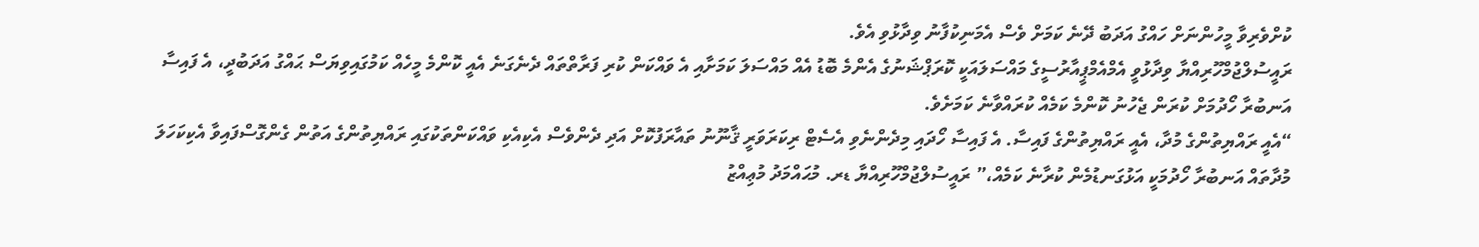ކުށްވެރިވާ މީހުންނަށް ހައްގު އަދަބު ދޭނެ ކަމަށް ވެސް އެމަނިކުފާނު ވިދާޅުވި އެވެ.
ރައީސުލްޖުމްހޫރިއްޔާ ވިދާޅުވީ އެމްއެމްޕީއާރުސީގެ މައްސަލައަކީ ކޮރަޕްޝަނުގެ އެންމެ ބޮޑު އެއް މައްސަލަ ކަމަށާއި އެ ވައްކަން ކުރި ފަރާތްތައް ދެނެގަނެ އެއީ ކޮންމެ މީހެއް ކަމުގައިވިޔަސް ޙައްގު އަދަބުދީ، އެ ފައިސާ އަނބުރާ ހޯދުމަށް ކުރަން ޖެހުނު ކޮންމެ ކަމެއް ކުރައްވާނެ ކަމަށެވެ.
“އެއީ ރައްޔިތުންގެ މުދާ، އެއީ ރައްޔިތުންގެ ފައިސާ. އެ ފައިސާ ހޯދައި މިދެންނެވި އެސެޓް ރިކަރަވަރީ ޤާނޫނު ތައާރަފުކޮށް އަދި ދެންވެސް އެކިއެކި ވައްކަންތަކުގައި ރައްޔިތުންގެ އަތުން ގެންގޮސްފައިވާ އެކިކަހަލަ މުދާތައް އަނބުރާ ހޯދުމަކީ އަޅުގަނޑުމެން ކުރާނެ ކަމެއް،” ރައީސުލްޖުމްހޫރިއްޔާ ޑރ. މުޙައްމަދު މުޢިއްޒު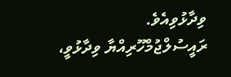ވިދާޅުވިއެވެ.
ރައީސުލްޖުމްހޫރިއްޔާ ވިދާޅުވީ،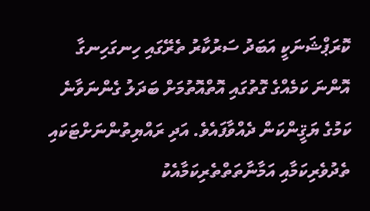ކޮރަޕްޝަނަކީ އަބަދު ސަރުކާރު ތެރޭގައި ހިނގަހިނގާ އޮންނަ ކަމެއްގެ ގޮތުގައި އޮތްއޮތުމަށް ބަދަލު ގެންނަވާނެ ކަމުގެ ޔަޤީންކަން ދެއްވާފައެވެ. އަދި ރައްޔިތުންނަށްޓަކައި ތެދުވެރިކަމާއި އަމާނާތަތްތެރިކަމާއެކު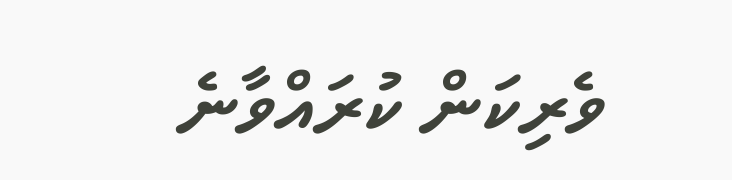ވެރިކަން ކުރައްވާނެ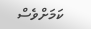ކަމަށްވެސް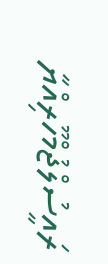ރައީސުލްޖުމްހޫރިއްޔާ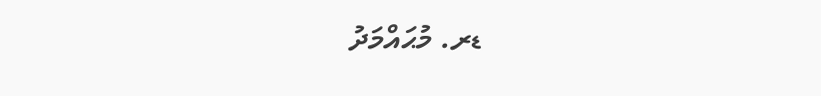ޑރ. މުޙައްމަދު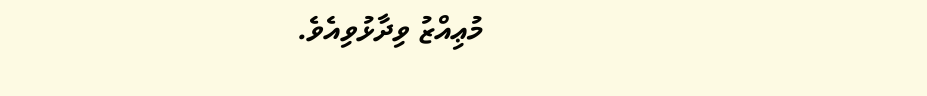މުޢިއްޒު ވިދާޅުވިއެވެ.